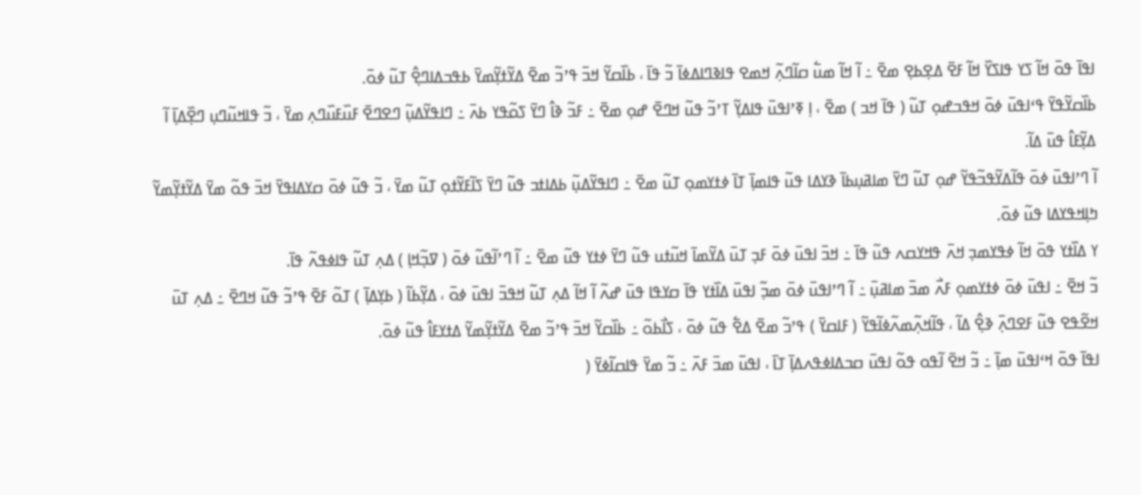ߊߟߊ߫ ߟߋ߫ ߞߊ߬ ߖߌ ߟߊߖߌ߰ ߞߊ߬ ߓߐ߫ ߡߐ߲ߕߐ߲ ߘߐ߫ ߸ ߊ߬ ߞߊ߬ ߘߎ߱ ߛߊ߬ߣߍ߲߬ ߞߘߐ ߟߊߢߣߊߡߦߊ߫ ߏ߬ ߟߊ߫ ، ߕߊ߰ߛߌ߬ ߞߏ߫ ߟߴߏ߬ ߘߐ߫ ߡߌ߬ߙߌ߲߬ߘߌ߫ ߕߟߏߡߊߣߐ߲߮ ߠߎ߬ ߦߋ߫.
ߕߊ߰ߛߌ߬ߟߌ߫ ߟߵߊߟߎ߫ ߦߋ߫ ߞߟߏߝߋ߲ ߠߎ߬ ( ߟߊ߫ ߞߏ ) ߘߐ߫ ، ߊ߲ ߧߴߊߟߎ߫ ߟߊߡߌ߲߬ ߠߴߏ߬ ߟߎ߬ ߞߣߐ߫ ߝߋ߲ ߘߐ߫ ߸ ߓߏ߬ ߢߊ߮ ߣߌ߫ ߖߋ߬ߟߌ ߕߍ߫ ߸ ߣߊߟߌ߬ߡߎ߲߬ ߣߐߣߐ߫ ߓߎ߰ߓߎ߰ߣߍ߲ ߘߌ߫ ، ߏ߬ ߟߊߞߎ߬ߣߎ߲ ߣߐ߲߰ߡߊ߲߫ ߊ߬ ߡߌ߲߬ߓߊ߮ ߟߎ߫ ߡߊ߬.
ߊ߬ ߣߴߊߟߎ߫ ߦߋ߫ ߟߊ߬ߡߌ߬ߟߏ߬ߟߌ߬ ߝߋ߲ ߠߎ߬ ߣߌ߫ ߘߊߥߎ߲ߕߊ߫ ߢߌߡߊ ߟߎ߬ ߟߊߘߊ߲߫ ߠߊ߫ ߦߙߌߘߋ߲ ߠߎ߬ ߘߐ߫ ߸ ߣߊߟߌ߬ߡߎ߲߬ ߕߡߊߙߏ ߟߎ߬ ߣߌ߫ ߖߊ߬ߓߌ߬ߙߋ߲ ߠߎ߬ ߘߌ߫ ، ߏ߬ ߟߎ߬ ߦߋ߫ ߛߌߡߊߟߌ߫ ߞߏ߫ ߟߋ߬ ߘߌ߫ ߡߌ߬ߙߌ߲߬ߘߌ߬ ߤߊ߲ߞߟߌߡߊ ߟߎ߬ ߦߋ߫.
ߌ ߡߊ߰ߙߌ ߟߋ߫ ߞߊ߬ ߦߟߌߘߏ߲ ߞߍ߫ ߟߞߌߛߍ ߟߎ߬ ߟߊ߫ ߸ ߞߏ߫ ߊߟߎ߫ ߦߋ߫ ߓߏ߲ ߠߎ߫ ߡߌ߬ߘߊ߫ ߞߎ߬ߙߎ ߟߎ߬ ߣߌ߫ ߦߙߌ ߟߎ߬ ߘߐ߫ ߸ ߊ߬ ߣߴߊ߬ߟߎ߬ ߦߋ߫ ( ߜߏ߲߬ߞߊ߲ ) ߡߍ߲ ߠߎ߬ ߟߊߦߟߍ߬ ߟߊ߫.
ߏ߬ ߞߐ߫ ߸ ߊߟߎ߫ ߦߋ߫ ߦߙߌߘߋ߲ ߓߍ߯ ߘߏ߫ ߘߊߥߎ߲߫ ߸ ߊ߬ ߣߴߊߟߎ߫ ߦߋ߫ ߘߏ߲߬ ߊߟߎ߫ ߡߊ߰ߙߌ ߟߊ߫ ߛߌߟߊ ߟߎ߫ ߝߍ߬ ߊ߬ ߞߊ߬ ߡߍ߲ ߠߎ߬ ߞߟߏ߫ ߊߟߎ߫ ߦߋ߫ ، ߡߌ߲߬ߕߊ߬ ( ߕߌ߲ߡߊ߲߫ ) ߠߋ߬ ߓߐ߫ ߟߴߏ߬ ߟߎ߬ ߞߣߐ߫ ߸ ߡߍ߲ ߠߎ߫ ߞߐ߬ߟߐ ߟߎ߬ ߓߐߣߍ߲߫ ߢߐ߲߮ ߡߊ߬ ، ߟߊ߬ߞߍ߲߬ߘߍ߬ߦߊ߬ߟߌ߬ ( ߓߊߛߌ߫ ) ߟߴߏ߬ ߘߐ߫ ߡߐ߱ ߟߎ߬ ߦߋ߫ ، ߖߊ߯ߕߋ߬ ߸ ߕߊ߰ߛߌ߬ ߞߏ߫ ߟߴߏ߬ ߘߐ߫ ߡߌ߬ߙߌ߲߬ߘߌ߬ ߡߙߌߓߊ߮ ߟߎ߬ ߦߋ߫.
ߊߟߊ߫ ߟߋ߫ ߞߵߊߟߎ߫ ߘߊ߲߫ ߸ ߏ߬ ߞߐ߫ ߊ߬ߟߋ ߟߋ߬ ߊߟߎ߫ ߛߏߡߊߦߟߍߡߊ߲߫ ߠߊ߫ ، ߊߟߎ߫ ߘߏ߫ ߓߍ߫ ߸ ߏ߬ ߘߌ߫ ߟߊߛߊ߬ߦߌ߫ (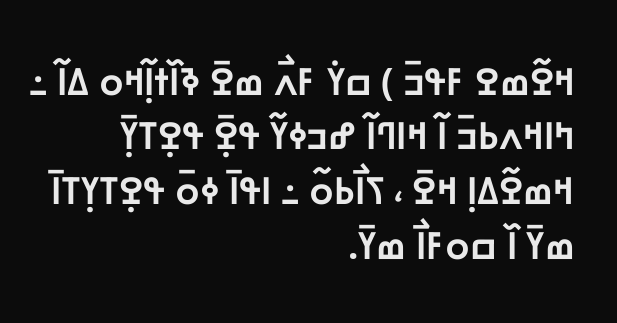ߞߐ߬ߘߐ ߓߟߏ߫ ) ߛߌ߭ ߓߍ߯ ߘߐ߫ ߢߊ߰ߙߊ߲߬ߞߋ ߡߊ߬ ߸ ߤߊߞߍߕߏ߫ ߊ߬ ߞߊߣߊ߬ ߝߏߦߌ߬ ߟߐ߲߫ ߟߐ߲ߠߌ߲߫ ߞߘߐ߬ߡߊ߲ ߞߐ߫ ، ߖߊ߯ߕߋ߬ ߸ ߊߟߊ߫ ߦߋ߫ ߟߐ߲ߠߌ߲ߠߊ߫ ߘߌ߫ ߊ߰ ߛߋߓߊ߯ ߘߌ߫.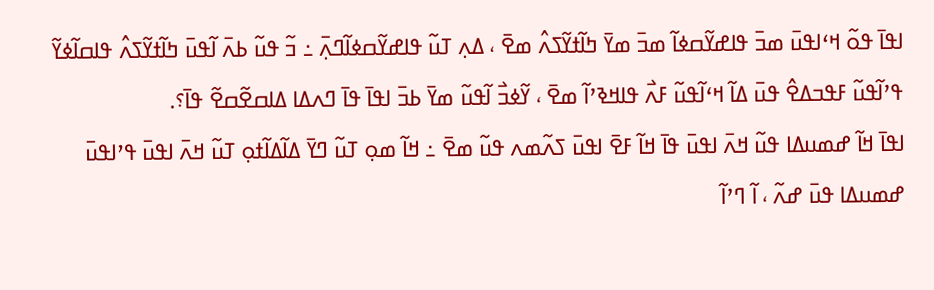ߊߟߊ߫ ߟߋ߬ ߞߵߊߟߎ߫ ߘߏ߫ ߟߊߝߌ߬ߛߦߊ߬ ߘߏ߫ ߘߌ߫ ߤߊ߬ߙߌ߬ߖߍ߮ ߘߐ߫ ، ߡߍ߲ ߠߎ߬ ߟߊߝߌ߬ߛߦߊ߬ߣߍ߲߫ ߸ ߏ߬ ߟߎ߬ ߕߍ߫ ߊ߬ߟߎ߫ ߤߊ߬ߙߌ߬ߖߍ߮ ߟߊߛߊ߬ߦߌ߬ ߟߴߊ߬ߟߎ߬ ߓߟߏߡߐ߮ ߟߎ߫ ߡߊ߬ ߞߵߊ߬ߟߎ߬ ߓߍ߯ ߟߊߞߢߴߊ߬ ߘߐ߫ ، ߌ߬ߦߏ߯ ߊ߬ߟߎ߬ ߘߌ߫ ߕߏ߫ ߊߟߊ߫ ߟߊ߫ ߣߍߡߊ ߡߊߛߐ߬ߛߐ߬ ߟߊ߫؟.
ߊߟߊ߫ ߞߊ߬ ߝߘߎߡߊ ߟߎ߬ ߞߍ߫ ߊߟߎ߫ ߟߊ߫ ߞߊ߬ ߓߐ߫ ߊߟߎ߫ ߖߍ߬ߘߍ ߟߎ߬ ߘߐ߫ ߸ ߞߊ߬ ߘߋ߲ ߠߎ߬ ߣߌ߫ ߡߊ߬ߡߊ߬ߙߋ߲ ߠߎ߬ ߞߍ߫ ߊߟߎ߫ ߟߴߊߟߎ߫ ߝߘߎߡߊ ߟߎ߫ ߝߍ߬ ، ߊ߬ ߣߴߊ߬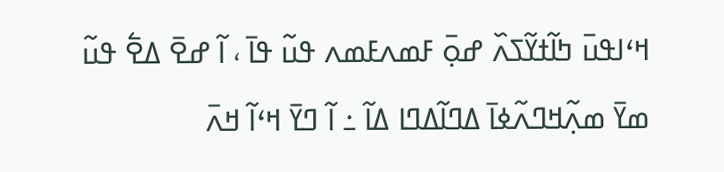ߞߵߊߟߎ߫ ߤߊ߬ߙߌ߬ߖߍ߰ ߝߋ߲߫ ߓߘߍߓߘߍ ߟߎ߬ ߟߊ߫ ، ߊ߬ ߝߐ߫ ߡߐ߱ ߟߎ߬ ߘߌ߫ ߘߍ߲߬ߞߣߍ߬ߦߊ߫ ߡߣߊ߬ߡߣߊ ߡߊ߬ ߸ ߊ߬ ߣߌ߫ ߞߵߊ߬ ߞߍ߫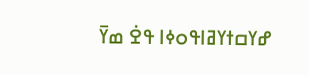ߝߌߛߙߌߥߊߟߋߦߊ ߟߐ߭ ߘߌ߫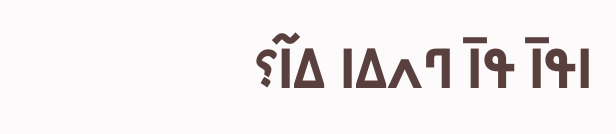ߊߟߊ߫ ߟߊ߫ ߣߍߡߊ ߡߊ߬؟